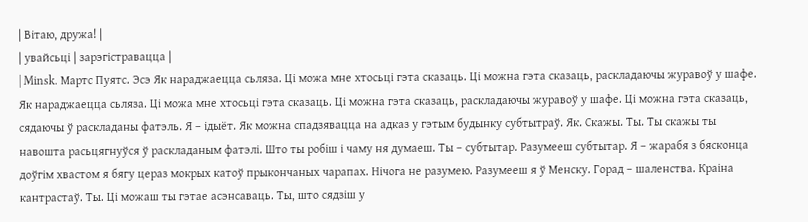| Вiтаю, дружа! |
| увайсьцi | зарэгiстравацца |
| Minsk. Мартс Пуятс. Эсэ Як нараджаецца сьляза. Ці можа мне хтосьці гэта сказаць. Ці можна гэта сказаць, раскладаючы журавоў у шафе. Як нараджаецца сьляза. Ці можа мне хтосьці гэта сказаць. Ці можна гэта сказаць, раскладаючы журавоў у шафе. Ці можна гэта сказаць, сядаючы ў раскладаны фатэль. Я – ідыёт. Як можна спадзявацца на адказ у гэтым будынку субтытраў. Як. Скажы. Ты. Ты скажы ты навошта расьцягнуўся ў раскладаным фатэлі. Што ты робіш і чаму ня думаеш. Ты – субтытар. Разумееш субтытар. Я – жарабя з бясконца доўгім хвастом я бягу цераз мокрых катоў прыкончаных чарапах. Нічога не разумею. Разумееш я ў Менску. Горад – шаленства. Краіна кантрастаў. Ты. Ці можаш ты гэтае асэнсаваць. Ты, што сядзіш у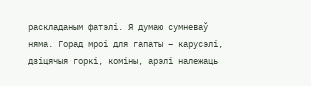раскладаным фатэлі. Я думаю сумневаў няма. Горад мроі для гапаты – карусэлі, дзіцячыя горкі, коміны, арэлі належаць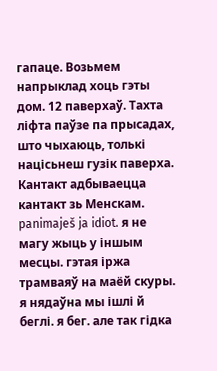гапаце. Возьмем напрыклад хоць гэты дом. 12 паверхаў. Тахта ліфта паўзе па прысадах, што чыхаюць, толькі націсьнеш гузік паверха. Кантакт адбываецца кантакт зь Менскам. panimaješ ja idiot. я не магу жыць у іншым месцы. гэтая іржа трамваяў на маёй скуры. я нядаўна мы ішлі й беглі. я бег. але так гідка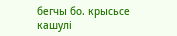бегчы бо. крысьсе кашулі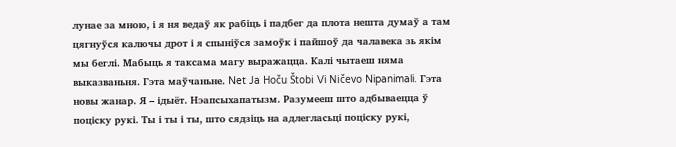лунае за мною, і я ня ведаў як рабіць і падбег да плота нешта думаў а там цягнуўся калючы дрот і я спыніўся замоўк і пайшоў да чалавека зь якім мы беглі. Мабыць я таксама магу выражацца. Калі чытаеш няма выказваньня. Гэта маўчаньне. Net Ja Hoču Štobi Vi Ničevo Nipanimali. Гэта новы жанар. Я – ідыёт. Нэапсыхапатызм. Разумееш што адбываецца ў поціску рукі. Ты і ты і ты, што сядзіць на адлегласьці поціску рукі,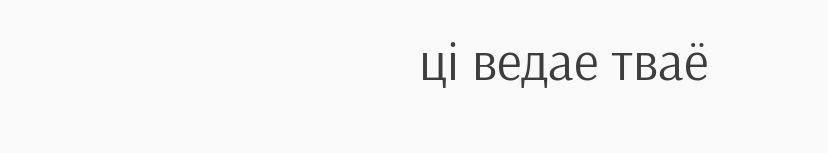ці ведае тваё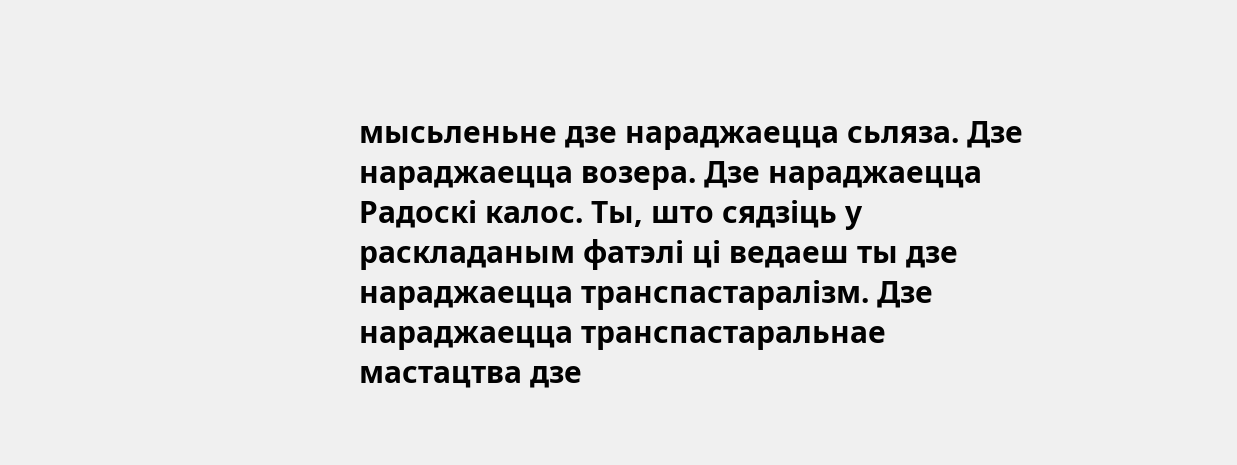мысьленьне дзе нараджаецца сьляза. Дзе нараджаецца возера. Дзе нараджаецца Радоскі калос. Ты, што сядзіць у раскладаным фатэлі ці ведаеш ты дзе нараджаецца транспастаралізм. Дзе нараджаецца транспастаральнае мастацтва дзе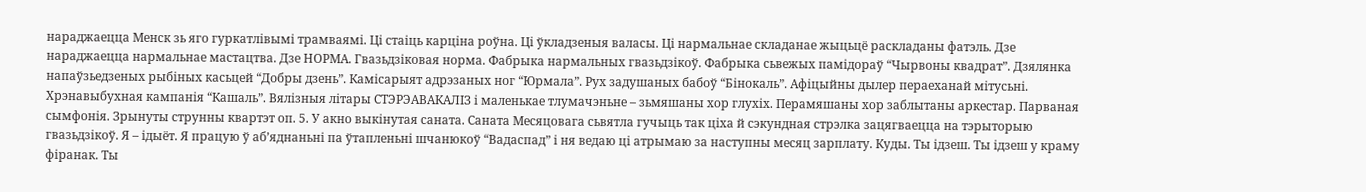нараджаецца Менск зь яго гуркатлівымі трамваямі. Ці стаіць карціна роўна. Ці ўкладзеныя валасы. Ці нармальнае складанае жыцьцё раскладаны фатэль. Дзе нараджаецца нармальнае мастацтва. Дзе НОРМА. Гвазьдзіковая норма. Фабрыка нармальных гвазьдзікоў. Фабрыка сьвежых памідораў “Чырвоны квадрат”. Дзялянка напаўзьедзеных рыбіных касьцей “Добры дзень”. Камісарыят адрэзаных ног “Юрмала”. Рух задушаных бабоў “Бінокаль”. Афіцыйны дылер пераеханай мітусьні. Хрэнавыбухная кампанія “Кашаль”. Вялізныя літары СТЭРЭАВАКАЛІЗ і маленькае тлумачэньне – зьмяшаны хор глухіх. Перамяшаны хор заблытаны аркестар. Парваная сымфонія. Зрынуты струнны квартэт оп. 5. У акно выкінутая саната. Саната Месяцовага сьвятла гучыць так ціха й сэкундная стрэлка зацягваецца на тэрыторыю гвазьдзікоў. Я – ідыёт. Я працую ў аб’яднаньні па ўтапленьні шчанюкоў “Вадаспад” і ня ведаю ці атрымаю за наступны месяц зарплату. Куды. Ты ідзеш. Ты ідзеш у краму фіранак. Ты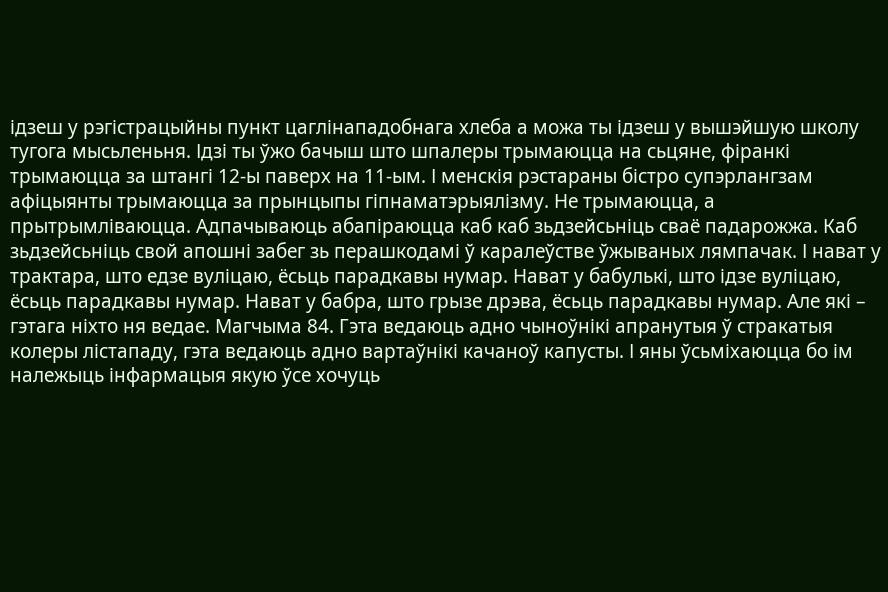ідзеш у рэгістрацыйны пункт цаглінападобнага хлеба а можа ты ідзеш у вышэйшую школу тугога мысьленьня. Ідзі ты ўжо бачыш што шпалеры трымаюцца на сьцяне, фіранкі трымаюцца за штангі 12-ы паверх на 11-ым. І менскія рэстараны бістро супэрлангзам афіцыянты трымаюцца за прынцыпы гіпнаматэрыялізму. Не трымаюцца, а прытрымліваюцца. Адпачываюць абапіраюцца каб каб зьдзейсьніць сваё падарожжа. Каб зьдзейсьніць свой апошні забег зь перашкодамі ў каралеўстве ўжываных лямпачак. І нават у трактара, што едзе вуліцаю, ёсьць парадкавы нумар. Нават у бабулькі, што ідзе вуліцаю, ёсьць парадкавы нумар. Нават у бабра, што грызе дрэва, ёсьць парадкавы нумар. Але які – гэтага ніхто ня ведае. Магчыма 84. Гэта ведаюць адно чыноўнікі апранутыя ў стракатыя колеры лістападу, гэта ведаюць адно вартаўнікі качаноў капусты. І яны ўсьміхаюцца бо ім належыць інфармацыя якую ўсе хочуць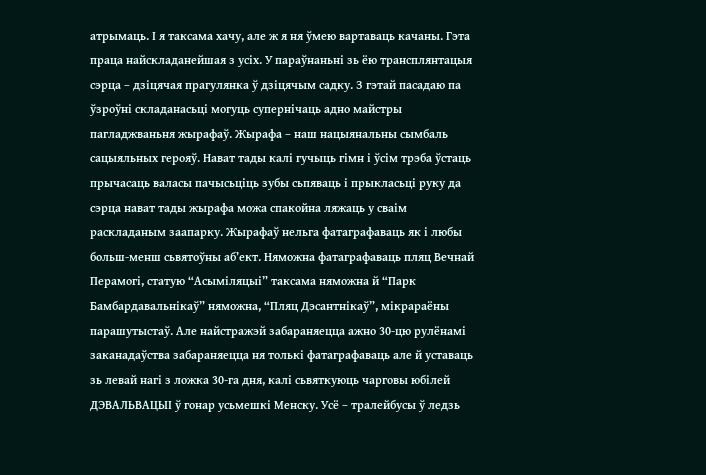атрымаць. І я таксама хачу, але ж я ня ўмею вартаваць качаны. Гэта праца найскладанейшая з усіх. У параўнаньні зь ёю трансплянтацыя сэрца – дзіцячая прагулянка ў дзіцячым садку. З гэтай пасадаю па ўзроўні складанасьці могуць супернічаць адно майстры пагладжваньня жырафаў. Жырафа – наш нацыянальны сымбаль сацыяльных герояў. Нават тады калі гучыць гімн і ўсім трэба ўстаць прычасаць валасы пачысьціць зубы сьпяваць і прыкласьці руку да сэрца нават тады жырафа можа спакойна ляжаць у сваім раскладаным заапарку. Жырафаў нельга фатаграфаваць як і любы больш-менш сьвятоўны аб’ект. Няможна фатаграфаваць пляц Вечнай Перамогі, статую “Асыміляцыі” таксама няможна й “Парк Бамбардавальнікаў” няможна, “Пляц Дэсантнікаў”, мікрараёны парашутыстаў. Але найстражэй забараняецца ажно 30-цю рулёнамі заканадаўства забараняецца ня толькі фатаграфаваць але й уставаць зь левай нагі з ложка 30-га дня, калі сьвяткуюць чарговы юбілей ДЭВАЛЬВАЦЫІ ў гонар усьмешкі Менску. Усё – тралейбусы ў ледзь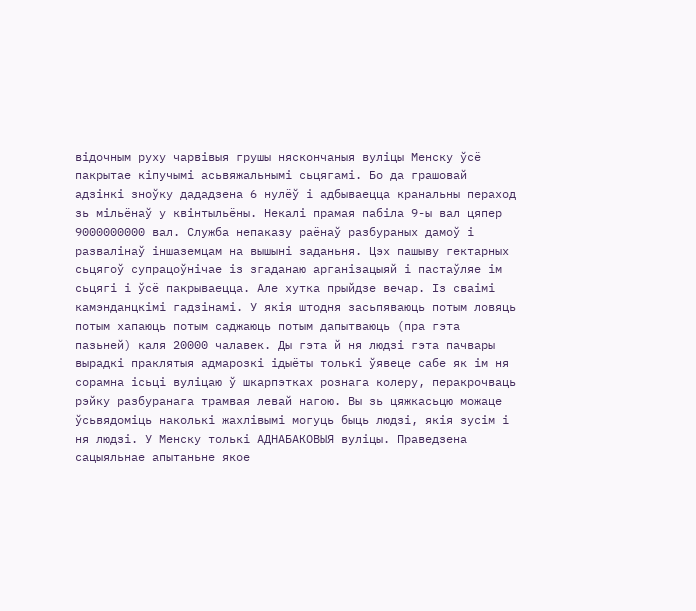відочным руху чарвівыя грушы няскончаныя вуліцы Менску ўсё пакрытае кіпучымі асьвяжальнымі сьцягамі. Бо да грашовай адзінкі зноўку дададзена 6 нулёў і адбываецца кранальны пераход зь мільёнаў у квінтыльёны. Некалі прамая пабіла 9-ы вал цяпер 9000000000 вал. Служба непаказу раёнаў разбураных дамоў і развалінаў іншаземцам на вышыні заданьня. Цэх пашыву гектарных сьцягоў супрацоўнічае із згаданаю арганізацыяй і пастаўляе ім сьцягі і ўсё пакрываецца. Але хутка прыйдзе вечар. Із сваімі камэнданцкімі гадзінамі. У якія штодня засьпяваюць потым ловяць потым хапаюць потым саджаюць потым дапытваюць (пра гэта пазьней) каля 20000 чалавек. Ды гэта й ня людзі гэта пачвары вырадкі праклятыя адмарозкі ідыёты толькі ўявеце сабе як ім ня сорамна ісьці вуліцаю ў шкарпэтках рознага колеру, перакрочваць рэйку разбуранага трамвая левай нагою. Вы зь цяжкасьцю можаце ўсьвядоміць наколькі жахлівымі могуць быць людзі, якія зусім і ня людзі. У Менску толькі АДНАБАКОВЫЯ вуліцы. Праведзена сацыяльнае апытаньне якое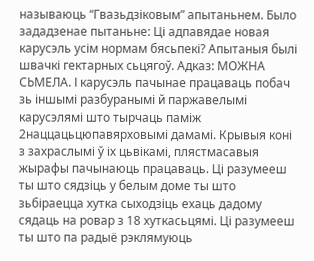называюць “Гвазьдзіковым” апытаньнем. Было зададзенае пытаньне: Ці адпавядае новая карусэль усім нормам бясьпекі? Апытаныя былі швачкі гектарных сьцягоў. Адказ: МОЖНА СЬМЕЛА. І карусэль пачынае працаваць побач зь іншымі разбуранымі й паржавелымі карусэлямі што тырчаць паміж 2наццацьцюпавярховымі дамамі. Крывыя коні з захраслымі ў іх цьвікамі, плястмасавыя жырафы пачынаюць працаваць. Ці разумееш ты што сядзіць у белым доме ты што зьбіраецца хутка сыходзіць ехаць дадому сядаць на ровар з 18 хуткасьцямі. Ці разумееш ты што па радыё рэклямуюць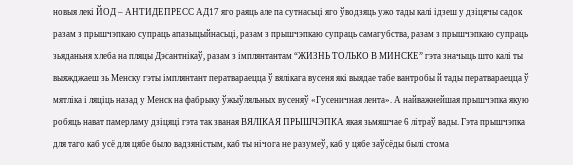новыя лекі ЙОД – АНТИДЕПРЕСС АД17 яго раяць але па сутнасьці яго ўводзяць ужо тады калі ідзеш у дзіцячы садок разам з прышчэпкаю супраць апазыцыйнасьці, разам з прышчэпкаю супраць самагубства, разам з прышчэпкаю супраць зьяданьня хлеба на пляцы Дэсантнікаў, разам з імплянтантам “ЖИЗНЬ ТОЛЬКО В МИНСКЕ” гэта значыць што калі ты выяжджаеш зь Менску гэты імплянтант ператвараецца ў вялікага вусеня які выядае табе вантробы й тады ператвараецца ў мятліка і ляціць назад у Менск на фабрыку ўжыўляльных вусеняў «Гусеничная лента». А найважнейшая прышчэпка якую робяць нават памерламу дзіцяці гэта так званая ВЯЛІКАЯ ПРЫШЧЭПКА якая зьмяшчае 6 літраў вады. Гэта прышчэпка для таго каб усё для цябе было вадзяністым, каб ты нічога не разумеў, каб у цябе заўсёды былі стома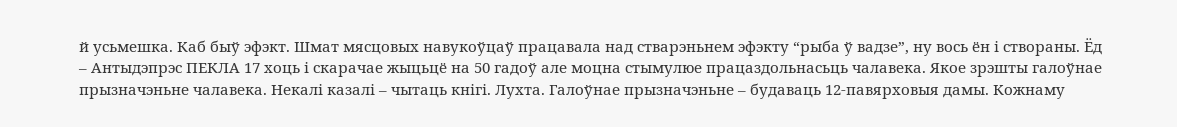й усьмешка. Каб быў эфэкт. Шмат мясцовых навукоўцаў працавала над стварэньнем эфэкту “рыба ў вадзе”, ну вось ён і створаны. Ёд – Антыдэпрэс ПЕКЛА 17 хоць і скарачае жыцьцё на 50 гадоў але моцна стымулюе працаздольнасьць чалавека. Якое зрэшты галоўнае прызначэньне чалавека. Некалі казалі – чытаць кнігі. Лухта. Галоўнае прызначэньне – будаваць 12-павярховыя дамы. Кожнаму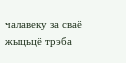чалавеку за сваё жыцьцё трэба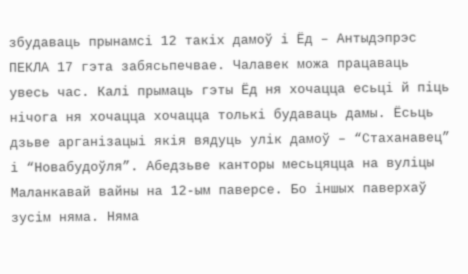збудаваць прынамсі 12 такіх дамоў і Ёд – Антыдэпрэс ПЕКЛА 17 гэта забясьпечвае. Чалавек можа працаваць увесь час. Калі прымаць гэты Ёд ня хочацца есьці й піць нічога ня хочацца хочацца толькі будаваць дамы. Ёсьць дзьве арганізацыі якія вядуць улік дамоў – “Стаханавец” і “Новабудоўля”. Абедзьве канторы месьцяцца на вуліцы Маланкавай вайны на 12-ым паверсе. Бо іншых паверхаў зусім няма. Няма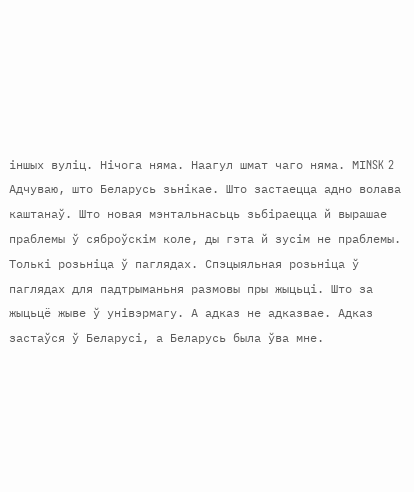іншых вуліц. Нічога няма. Наагул шмат чаго няма. МІNSK 2 Адчуваю, што Беларусь зьнікае. Што застаецца адно волава каштанаў. Што новая мэнтальнасьць зьбіраецца й вырашае праблемы ў сяброўскім коле, ды гэта й зусім не праблемы. Толькі розьніца ў паглядах. Спэцыяльная розьніца ў паглядах для падтрыманьня размовы пры жыцьці. Што за жыцьцё жыве ў унівэрмагу. А адказ не адказвае. Адказ застаўся ў Беларусі, а Беларусь была ўва мне.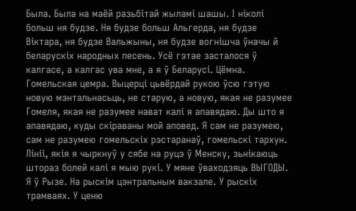Была. Была на маёй разьбітай жыламі шашы. І ніколі больш ня будзе. Ня будзе больш Альгерда, ня будзе Віктара, ня будзе Вальжыны, ня будзе вогнішча ўначы й беларускіх народных песень. Усё гэтае засталося ў калгасе, а калгас ува мне, а я ў Беларусі. Цёмна. Гомельская цемра. Выцерці цьвёрдай рукою ўсю гэтую новую мэнтальнасьць, не старую, а новую, якая не разумее Гомеля, якая не разумее нават калі я апавядаю. Ды што я апавядаю, куды скіраваны мой аповед. Я сам не разумею, сам не разумею гомельскіх рэстаранаў, гомельскі тархун. Лініі, якія я чыркнуў у сябе на руцэ ў Менску, зьнікаюць штораз болей калі я мыю рукі. У мяне ўваходзяць ВЫГОДЫ. Я ў Рызе. На рыскім цэнтральным вакзале. У рыскіх трамваях. У ценю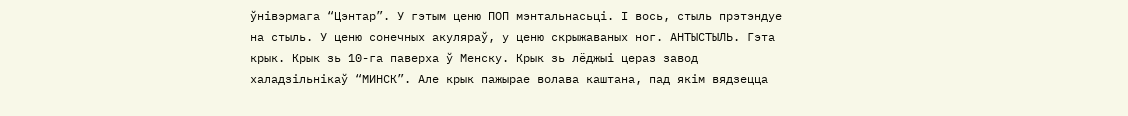ўнівэрмага “Цэнтар”. У гэтым ценю ПОП мэнтальнасьці. І вось, стыль прэтэндуе на стыль. У ценю сонечных акуляраў, у ценю скрыжаваных ног. АНТЫСТЫЛЬ. Гэта крык. Крык зь 10-га паверха ў Менску. Крык зь лёджыі цераз завод халадзільнікаў “МИНСК”. Але крык пажырае волава каштана, пад якім вядзецца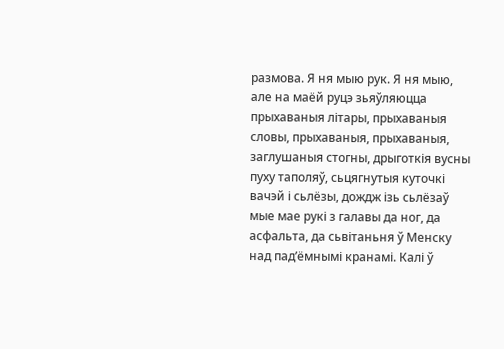размова. Я ня мыю рук. Я ня мыю, але на маёй руцэ зьяўляюцца прыхаваныя літары, прыхаваныя словы, прыхаваныя, прыхаваныя, заглушаныя стогны, дрыготкія вусны пуху таполяў, сьцягнутыя куточкі вачэй і сьлёзы, дождж ізь сьлёзаў мые мае рукі з галавы да ног, да асфальта, да сьвітаньня ў Менску над пад’ёмнымі кранамі. Калі ў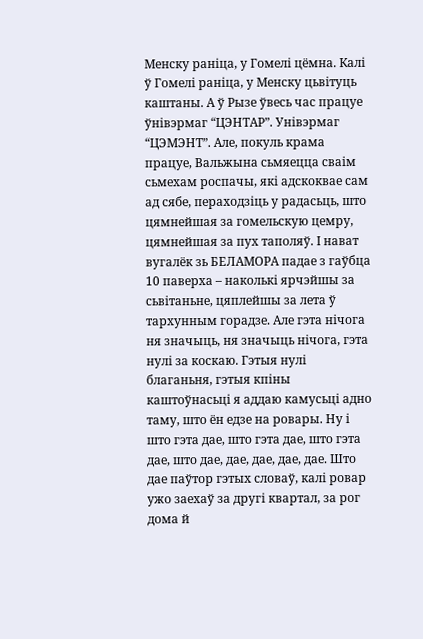Менску раніца, у Гомелі цёмна. Калі ў Гомелі раніца, у Менску цьвітуць каштаны. А ў Рызе ўвесь час працуе ўнівэрмаг “ЦЭНТАР”. Унівэрмаг “ЦЭМЭНТ”. Але, покуль крама працуе, Вальжына сьмяецца сваім сьмехам роспачы, які адскоквае сам ад сябе, пераходзіць у радасьць, што цямнейшая за гомельскую цемру, цямнейшая за пух таполяў. І нават вугалёк зь БЕЛАМОРА падае з гаўбца 10 паверха – наколькі ярчэйшы за сьвітаньне, цяплейшы за лета ў тархунным горадзе. Але гэта нічога ня значыць, ня значыць нічога, гэта нулі за коскаю. Гэтыя нулі благаньня, гэтыя кпіны каштоўнасьці я аддаю камусьці адно таму, што ён едзе на ровары. Ну і што гэта дае, што гэта дае, што гэта дае, што дае, дае, дае, дае, дае. Што дае паўтор гэтых словаў, калі ровар ужо заехаў за другі квартал, за рог дома й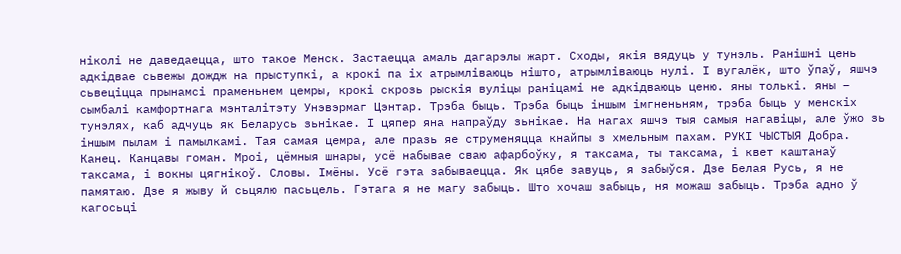ніколі не даведаецца, што такое Менск. Застаецца амаль дагарэлы жарт. Сходы, якія вядуць у тунэль. Ранішні цень адкідвае сьвежы дождж на прыступкі, а крокі па іх атрымліваюць нішто, атрымліваюць нулі. І вугалёк, што ўпаў, яшчэ сьвеціцца прынамсі праменьнем цемры, крокі скрозь рыскія вуліцы раніцамі не адкідваюць ценю. яны толькі. яны – сымбалі камфортнага мэнталітэту Унэвэрмаг Цэнтар. Трэба быць. Трэба быць іншым імгненьням, трэба быць у менскіх тунэлях, каб адчуць як Беларусь зьнікае. І цяпер яна напраўду зьнікае. На нагах яшчэ тыя самыя нагавіцы, але ўжо зь іншым пылам і памылкамі. Тая самая цемра, але празь яе струменяцца кнайпы з хмельным пахам. РУКІ ЧЫСТЫЯ Добра. Канец. Канцавы гоман. Мроі, цёмныя шнары, усё набывае сваю афарбоўку, я таксама, ты таксама, і квет каштанаў таксама, і вокны цягнікоў. Словы. Імёны. Усё гэта забываецца. Як цябе завуць, я забыўся. Дзе Белая Русь, я не памятаю. Дзе я жыву й сьцялю пасьцель. Гэтага я не магу забыць. Што хочаш забыць, ня можаш забыць. Трэба адно ў кагосьці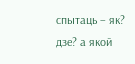спытаць – як? дзе? а якой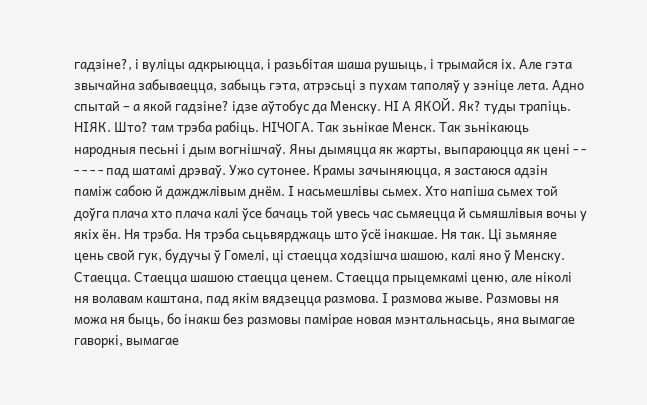гадзіне?, і вуліцы адкрыюцца, і разьбітая шаша рушыць, і трымайся іх. Але гэта звычайна забываецца, забыць гэта, атрэсьці з пухам таполяў у зэніце лета. Адно спытай – а якой гадзіне? ідзе аўтобус да Менску. НІ А ЯКОЙ. Як? туды трапіць. НІЯК. Што? там трэба рабіць. НІЧОГА. Так зьнікае Менск. Так зьнікаюць народныя песьні і дым вогнішчаў. Яны дымяцца як жарты, выпараюцца як цені - - - - - - пад шатамі дрэваў. Ужо сутонее. Крамы зачыняюцца, я застаюся адзін паміж сабою й дажджлівым днём. І насьмешлівы сьмех. Хто напіша сьмех той доўга плача хто плача калі ўсе бачаць той увесь час сьмяецца й сьмяшлівыя вочы у якіх ён. Ня трэба. Ня трэба сьцьвярджаць што ўсё інакшае. Ня так. Ці зьмяняе цень свой гук, будучы ў Гомелі, ці стаецца ходзішча шашою, калі яно ў Менску. Стаецца. Стаецца шашою стаецца ценем. Стаецца прыцемкамі ценю, але ніколі ня волавам каштана, пад якім вядзецца размова. І размова жыве. Размовы ня можа ня быць, бо інакш без размовы памірае новая мэнтальнасьць, яна вымагае гаворкі, вымагае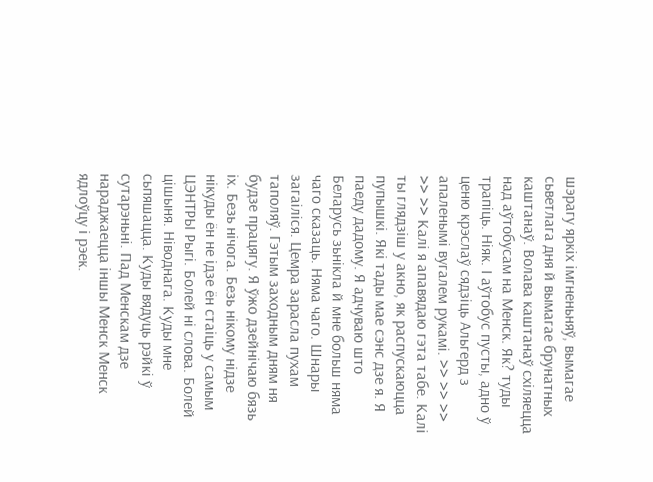шэрагу яркіх імгненьняў, вымагае сьветлага дня й вымагае брунатных каштанаў. Волава каштанаў схіляецца над аўтобусам на Менск. Як? туды трапіць. Ніяк. І аўтобус пусты, адно ў ценю крэслаў сядзіць Альгерд з апаленымі вугалем рукамі. >> >> >> >> >> Калі я апавядаю гэта табе. Калі ты глядзіш у акно, як распускаюцца пупышкі. Які тады мае сэнс дзе я. Я паеду дадому. Я адчуваю што Беларусь зьнікла й мне больш няма чаго сказаць. Няма чаго. Шнары загаіліся. Цемра зарасла пухам таполяў. Гэтым заходным дням ня будзе працягу. Я ўжо дзейнічаю бязь іх. Безь нічога. Безь нікому нідзе нікуды ён не ідзе ён стаіць у самым ЦЭНТРЫ Рыгі. Болей ні слова. Болей цішыня. Ніводнага. Куды мне сьпяшацца. Куды вядуць рэйкі ў сутарэньні. Пад Менскам дзе нараджаецца іншы Менск Менск ядлоўцу і рэек.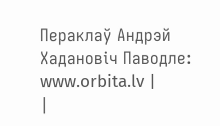Пераклаў Андрэй Хадановіч Паводле: www.orbita.lv |
|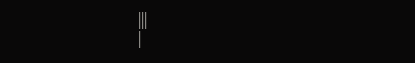|||
|